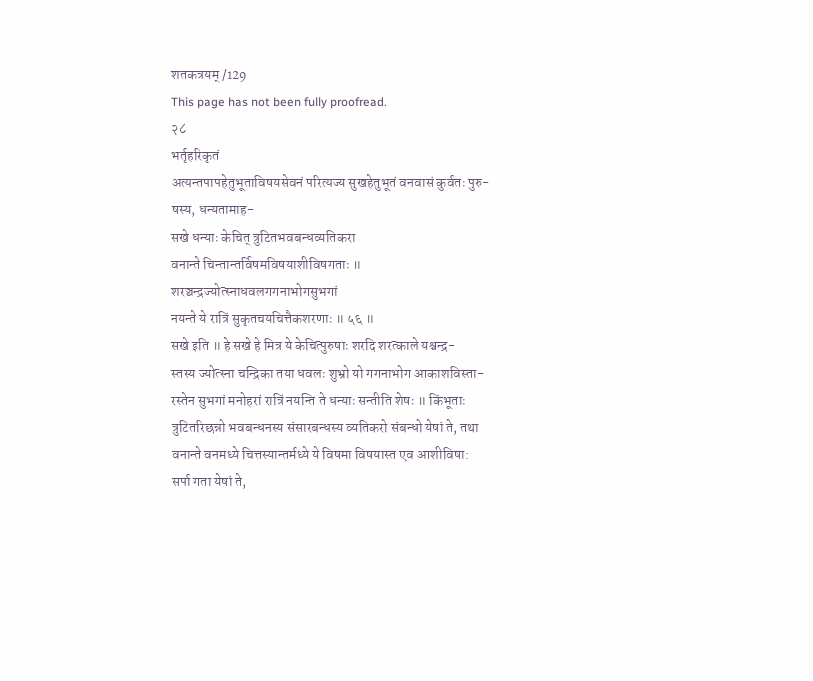शतकत्रयम् /129
This page has not been fully proofread.
२८
भर्तृहरिकृतं
अत्यन्तपापहेतुभूताविषयसेवनं परित्यज्य सुखहेतुभूतं वनवासं कुर्वतः पुरु-
षस्य, धन्यतामाह-
सखे धन्याः केचित् त्रुटितभवबन्धव्यतिकरा
वनान्ते चिन्तान्तर्विषमविषयाशीविषगताः ॥
शरञ्चन्द्रज्योत्स्नाधवलगगनाभोगसुभगां
नयन्ते ये रात्रिं सुकृतचयचित्तैकशरणाः ॥ ५६ ॥
सखे इति ॥ हे सखे हे मित्र ये केचित्पुरुषाः शरदि शरत्काले यश्चन्द्र-
स्तस्य ज्योत्स्ना चन्द्रिका तया धवलः शुभ्रो यो गगनाभोग आकाशविस्ता-
रस्तेन सुभगां मनोहरां रात्रिं नयन्ति ते धन्याः सन्तीति शेषः ॥ किंभूताः
त्रुटितरिछन्नो भवबन्धनस्य संसारबन्धस्य व्यतिकरो संबन्धो येषां ते, तथा
वनान्ते वनमध्ये चित्तस्यान्तर्मध्ये ये विषमा विषयास्त एव आशीविषा:
सर्पा गता येषां ते,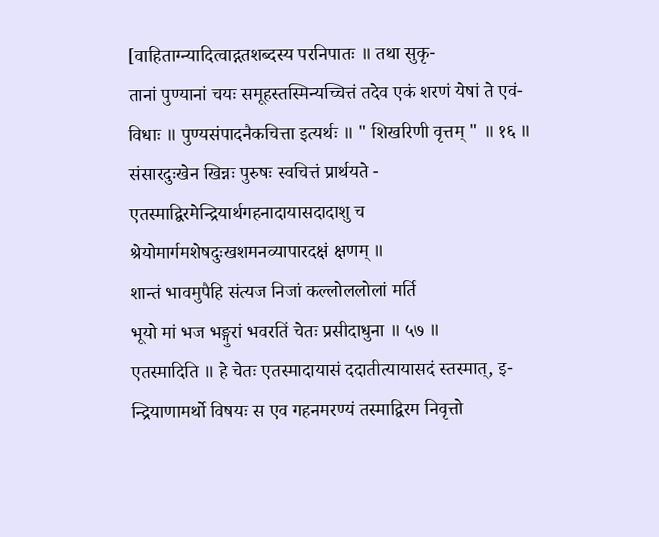[वाहिताग्न्यादित्वाद्गतशब्दस्य परनिपातः ॥ तथा सुकृ-
तानां पुण्यानां चयः समूहस्तस्मिन्यच्चित्तं तदेव एकं शरणं येषां ते एवं-
विधाः ॥ पुण्यसंपादनैकचित्ता इत्यर्थः ॥ " शिखरिणी वृत्तम् " ॥ १६ ॥
संसारदुःखेन खिन्नः पुरुषः स्वचित्तं प्रार्थयते -
एतस्माद्विरमेन्द्रियार्थगहनादायासदादाशु च
श्रेयोमार्गमशेषदुःखशमनव्यापारदक्षं क्षणम् ॥
शान्तं भावमुपैहि संत्यज निजां कल्लोललोलां मर्ति
भूयो मां भज भङ्गुरां भवरतिं चेतः प्रसीदाधुना ॥ ५७ ॥
एतस्मादिति ॥ हे चेतः एतस्मादायासं ददातीत्यायासदं स्तस्मात्, इ-
न्द्रियाणामर्थो विषयः स एव गहनमरण्यं तस्माद्विरम निवृत्तो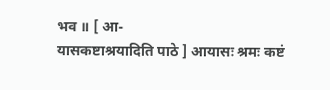भव ॥ [ आ-
यासकष्टाश्रयादिति पाठे ] आयासः श्रमः कष्टं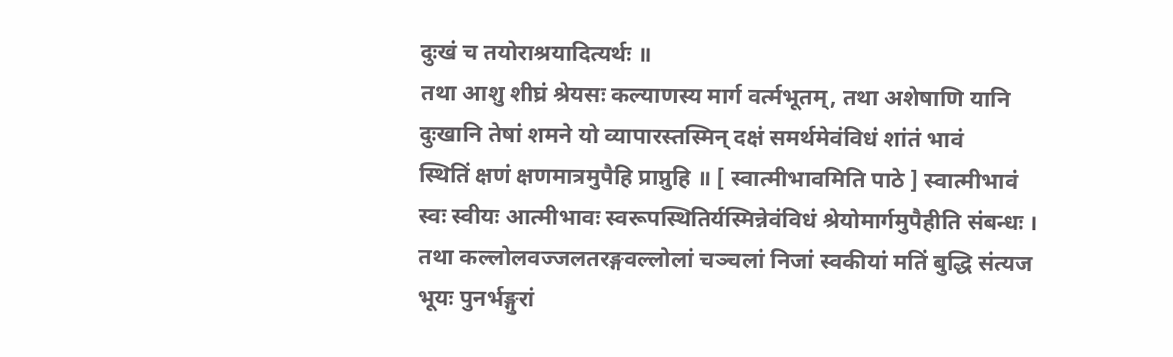दुःखं च तयोराश्रयादित्यर्थः ॥
तथा आशु शीघ्रं श्रेयसः कल्याणस्य मार्ग वर्त्मभूतम्, तथा अशेषाणि यानि
दुःखानि तेषां शमने यो व्यापारस्तस्मिन् दक्षं समर्थमेवंविधं शांतं भावं
स्थितिं क्षणं क्षणमात्रमुपैहि प्राप्नुहि ॥ [ स्वात्मीभावमिति पाठे ] स्वात्मीभावं
स्वः स्वीयः आत्मीभावः स्वरूपस्थितिर्यस्मिन्नेवंविधं श्रेयोमार्गमुपैहीति संबन्धः ।
तथा कल्लोलवज्जलतरङ्गवल्लोलां चञ्चलां निजां स्वकीयां मतिं बुद्धि संत्यज
भूयः पुनर्भङ्गुरां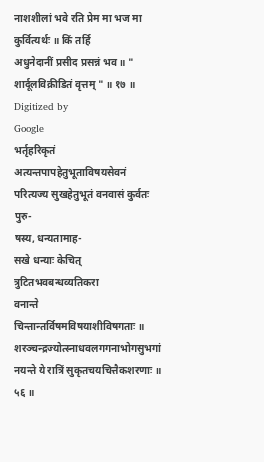नाशशीलां भवे रति प्रेम मा भज मा कुर्वित्यर्थः ॥ किं तर्हि
अधुनेदानीं प्रसीद प्रसन्नं भव ॥ " शार्दूलविक्रीडितं वृत्तम् " ॥ १७ ॥
Digitized by
Google
भर्तृहरिकृतं
अत्यन्तपापहेतुभूताविषयसेवनं परित्यज्य सुखहेतुभूतं वनवासं कुर्वतः पुरु-
षस्य, धन्यतामाह-
सखे धन्याः केचित् त्रुटितभवबन्धव्यतिकरा
वनान्ते चिन्तान्तर्विषमविषयाशीविषगताः ॥
शरञ्चन्द्रज्योत्स्नाधवलगगनाभोगसुभगां
नयन्ते ये रात्रिं सुकृतचयचित्तैकशरणाः ॥ ५६ ॥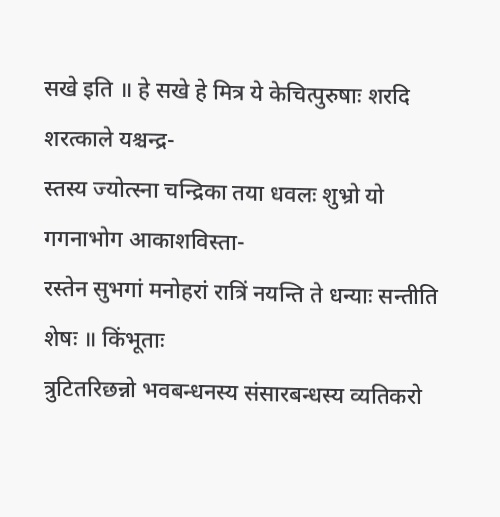सखे इति ॥ हे सखे हे मित्र ये केचित्पुरुषाः शरदि शरत्काले यश्चन्द्र-
स्तस्य ज्योत्स्ना चन्द्रिका तया धवलः शुभ्रो यो गगनाभोग आकाशविस्ता-
रस्तेन सुभगां मनोहरां रात्रिं नयन्ति ते धन्याः सन्तीति शेषः ॥ किंभूताः
त्रुटितरिछन्नो भवबन्धनस्य संसारबन्धस्य व्यतिकरो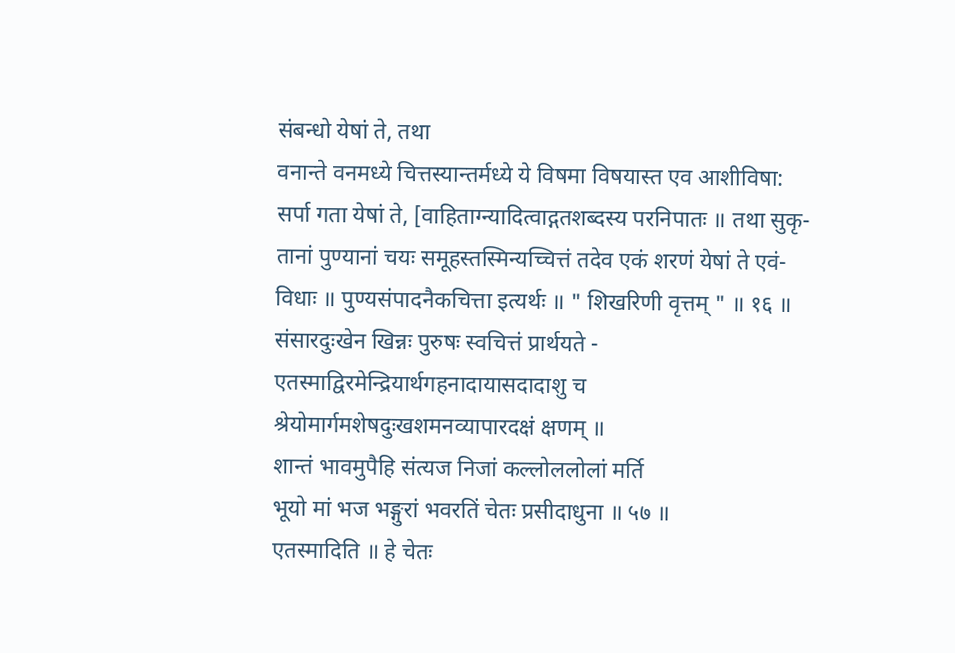संबन्धो येषां ते, तथा
वनान्ते वनमध्ये चित्तस्यान्तर्मध्ये ये विषमा विषयास्त एव आशीविषा:
सर्पा गता येषां ते, [वाहिताग्न्यादित्वाद्गतशब्दस्य परनिपातः ॥ तथा सुकृ-
तानां पुण्यानां चयः समूहस्तस्मिन्यच्चित्तं तदेव एकं शरणं येषां ते एवं-
विधाः ॥ पुण्यसंपादनैकचित्ता इत्यर्थः ॥ " शिखरिणी वृत्तम् " ॥ १६ ॥
संसारदुःखेन खिन्नः पुरुषः स्वचित्तं प्रार्थयते -
एतस्माद्विरमेन्द्रियार्थगहनादायासदादाशु च
श्रेयोमार्गमशेषदुःखशमनव्यापारदक्षं क्षणम् ॥
शान्तं भावमुपैहि संत्यज निजां कल्लोललोलां मर्ति
भूयो मां भज भङ्गुरां भवरतिं चेतः प्रसीदाधुना ॥ ५७ ॥
एतस्मादिति ॥ हे चेतः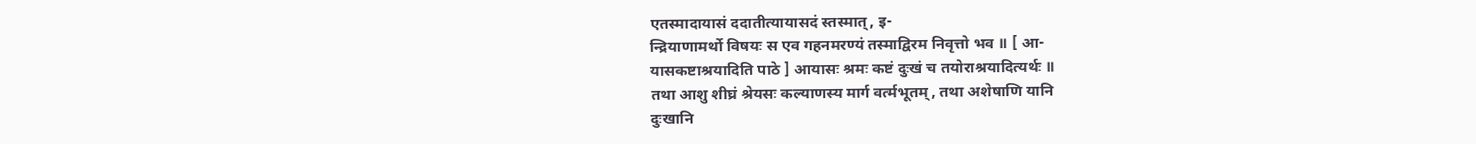एतस्मादायासं ददातीत्यायासदं स्तस्मात्, इ-
न्द्रियाणामर्थो विषयः स एव गहनमरण्यं तस्माद्विरम निवृत्तो भव ॥ [ आ-
यासकष्टाश्रयादिति पाठे ] आयासः श्रमः कष्टं दुःखं च तयोराश्रयादित्यर्थः ॥
तथा आशु शीघ्रं श्रेयसः कल्याणस्य मार्ग वर्त्मभूतम्, तथा अशेषाणि यानि
दुःखानि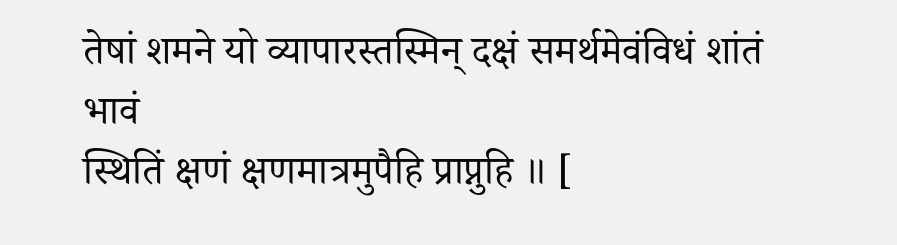तेषां शमने यो व्यापारस्तस्मिन् दक्षं समर्थमेवंविधं शांतं भावं
स्थितिं क्षणं क्षणमात्रमुपैहि प्राप्नुहि ॥ [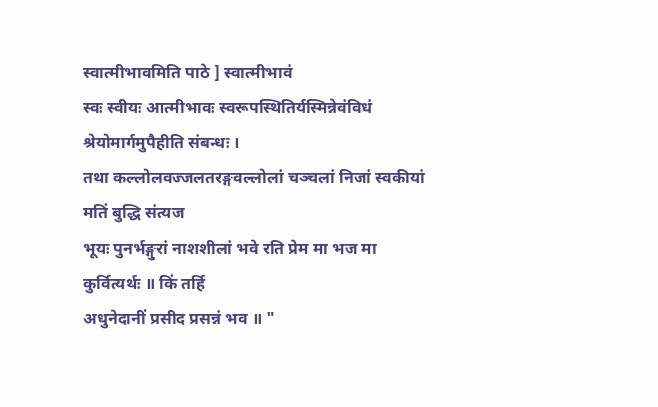स्वात्मीभावमिति पाठे ] स्वात्मीभावं
स्वः स्वीयः आत्मीभावः स्वरूपस्थितिर्यस्मिन्नेवंविधं श्रेयोमार्गमुपैहीति संबन्धः ।
तथा कल्लोलवज्जलतरङ्गवल्लोलां चञ्चलां निजां स्वकीयां मतिं बुद्धि संत्यज
भूयः पुनर्भङ्गुरां नाशशीलां भवे रति प्रेम मा भज मा कुर्वित्यर्थः ॥ किं तर्हि
अधुनेदानीं प्रसीद प्रसन्नं भव ॥ "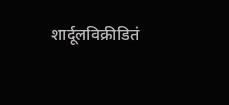शार्दूलविक्रीडितं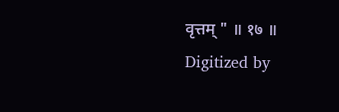वृत्तम् " ॥ १७ ॥
Digitized by